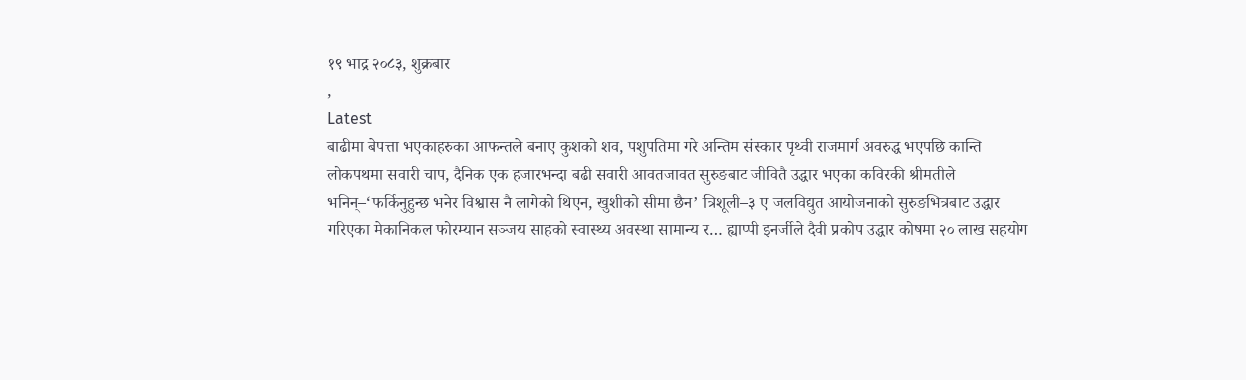१९ भाद्र २०८३, शुक्रबार
,
Latest
बाढीमा बेपत्ता भएकाहरुका आफन्तले बनाए कुशको शव, पशुपतिमा गरे अन्तिम संस्कार पृथ्वी राजमार्ग अवरुद्ध भएपछि कान्ति लोकपथमा सवारी चाप, दैनिक एक हजारभन्दा बढी सवारी आवतजावत सुरुङबाट जीवितै उद्धार भएका कविरकी श्रीमतीले भनिन्–‘फर्किनुहुन्छ भनेर विश्वास नै लागेको थिएन, खुशीको सीमा छैन’ त्रिशूली–३ ए जलविद्युत आयोजनाको सुरुङभित्रबाट उद्धार गरिएका मेकानिकल फोरम्यान सञ्जय साहको स्वास्थ्य अवस्था सामान्य र… ह्याप्पी इनर्जीले दैवी प्रकोप उद्धार कोषमा २० लाख सहयोग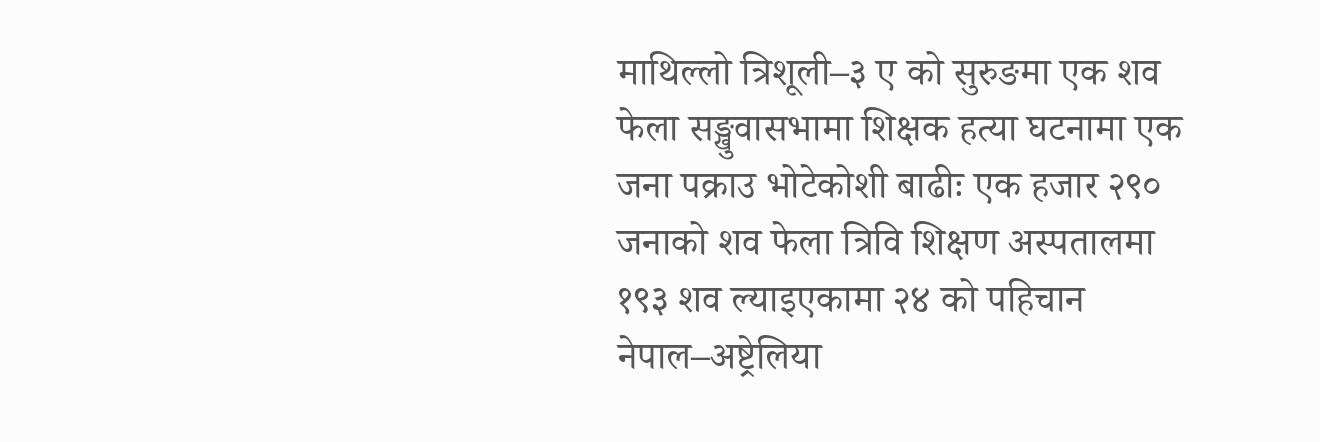माथिल्लो त्रिशूली–३ ए को सुरुङमा एक शव फेला सङ्खुवासभामा शिक्षक हत्या घटनामा एक जना पक्राउ भोटेकोशी बाढीः एक हजार २९० जनाको शव फेला त्रिवि शिक्षण अस्पतालमा १९३ शव ल्याइएकामा २४ को पहिचान नेपाल–अष्ट्रेलिया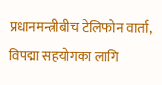प्रधानमन्त्रीबीच टेलिफोन वार्ता, विपद्मा सहयोगका लागि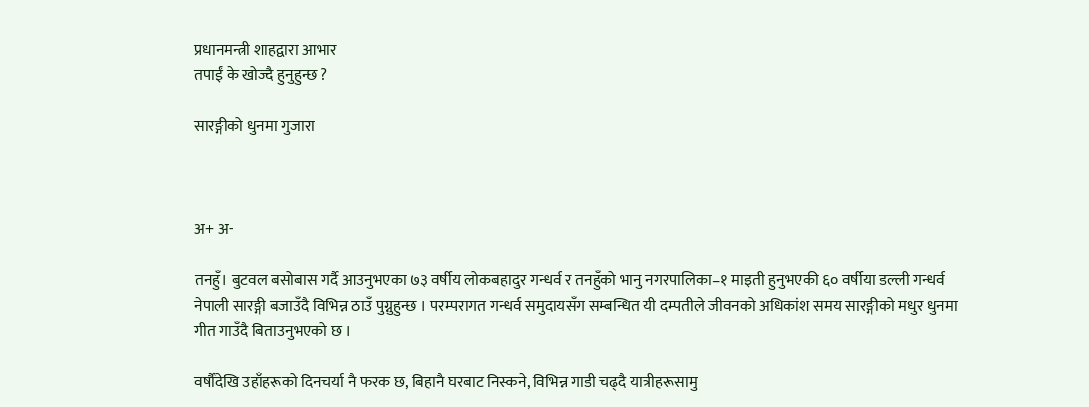प्रधानमन्त्री शाहद्वारा आभार
तपाईं के खोज्दै हुनुहुन्छ ?

सारङ्गीको धुनमा गुजारा



अ+ अ-

तनहुँ। बुटवल बसोबास गर्दै आउनुभएका ७३ वर्षीय लोकबहादुर गन्धर्व र तनहुँको भानु नगरपालिका–१ माइती हुनुभएकी ६० वर्षीया डल्ली गन्धर्व नेपाली सारङ्गी बजाउँदै विभिन्न ठाउँ पुग्नुहुन्छ । परम्परागत गन्धर्व समुदायसँग सम्बन्धित यी दम्पतीले जीवनको अधिकांश समय सारङ्गीको मधुर धुनमा गीत गाउँदै बिताउनुभएको छ ।

वर्षौँदेखि उहाँहरूको दिनचर्या नै फरक छ, बिहानै घरबाट निस्कने, विभिन्न गाडी चढ्दै यात्रीहरूसामु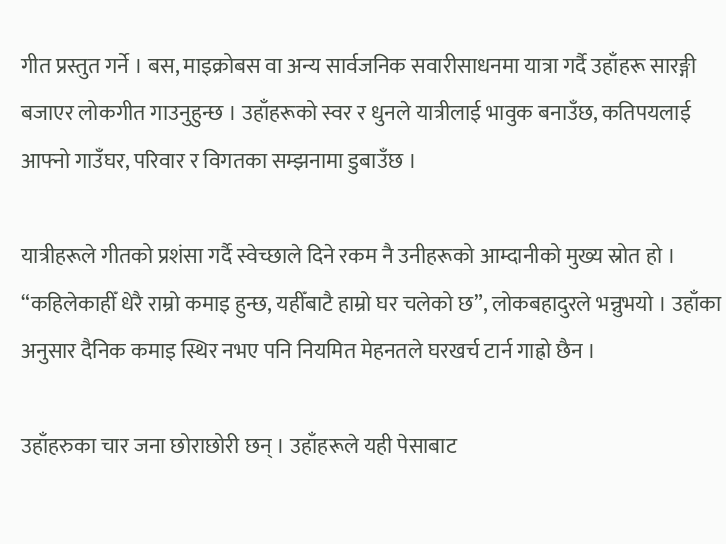गीत प्रस्तुत गर्ने । बस, माइक्रोबस वा अन्य सार्वजनिक सवारीसाधनमा यात्रा गर्दै उहाँहरू सारङ्गी बजाएर लोकगीत गाउनुहुन्छ । उहाँहरूको स्वर र धुनले यात्रीलाई भावुक बनाउँछ, कतिपयलाई आफ्नो गाउँघर, परिवार र विगतका सम्झनामा डुबाउँछ ।

यात्रीहरूले गीतको प्रशंसा गर्दै स्वेच्छाले दिने रकम नै उनीहरूको आम्दानीको मुख्य स्रोत हो । “कहिलेकाहीँ धेरै राम्रो कमाइ हुन्छ, यहीँबाटै हाम्रो घर चलेको छ”, लोकबहादुरले भन्नुभयो । उहाँका अनुसार दैनिक कमाइ स्थिर नभए पनि नियमित मेहनतले घरखर्च टार्न गाह्रो छैन ।

उहाँहरुका चार जना छोराछोरी छन् । उहाँहरूले यही पेसाबाट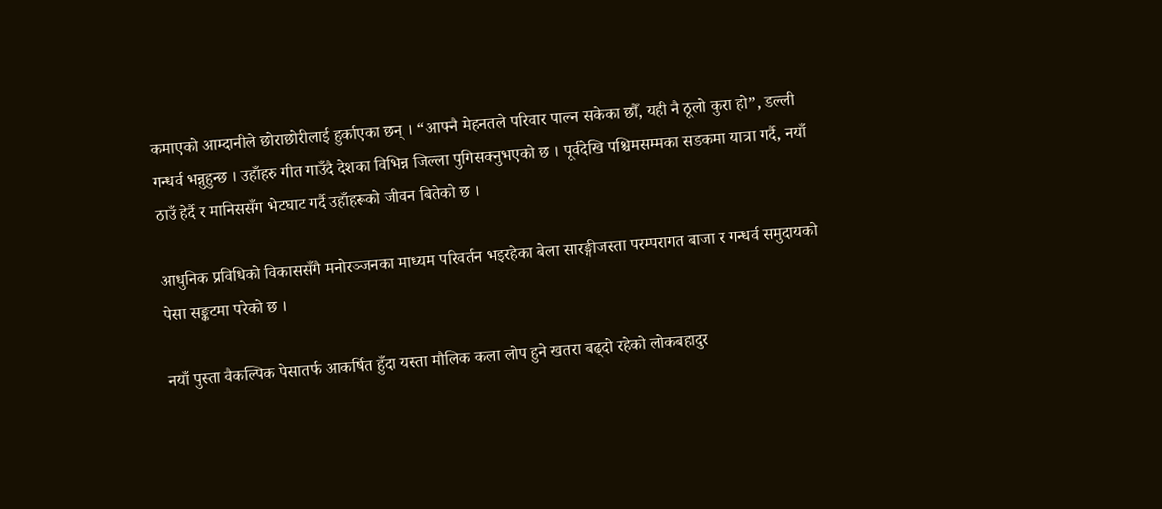कमाएको आम्दानीले छोराछोरीलाई हुर्काएका छन् । “आफ्नै मेहनतले परिवार पाल्न सकेका छौँ, यही नै ठूलो कुरा हो”, डल्ली गन्धर्व भन्नुहुन्छ । उहाँहरु गीत गाउँदै देशका विभिन्न जिल्ला पुगिसक्नुभएको छ । पूर्वदेखि पश्चिमसम्मका सडकमा यात्रा गर्दै, नयाँ ठाउँ हेर्दै र मानिससँग भेटघाट गर्दै उहाँहरूको जीवन बितेको छ ।

आधुनिक प्रविधिको विकाससँगै मनोरञ्जनका माध्यम परिवर्तन भइरहेका बेला सारङ्गीजस्ता परम्परागत बाजा र गन्धर्व समुदायको पेसा सङ्कटमा परेको छ ।

नयाँ पुस्ता वैकल्पिक पेसातर्फ आकर्षित हुँदा यस्ता मौलिक कला लोप हुने खतरा बढ्दो रहेको लोकबहादुर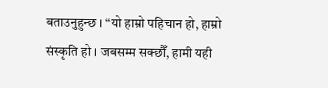बताउनुहुन्छ । “यो हाम्रो पहिचान हो, हाम्रो संस्कृति हो । जबसम्म सक्छौँ, हामी यही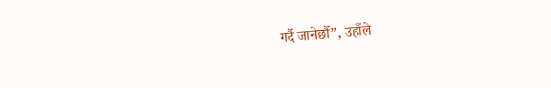गर्दै जानेछौँ”, उहाँले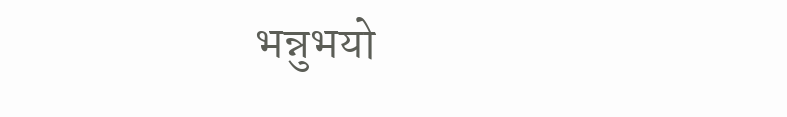भन्नुभयो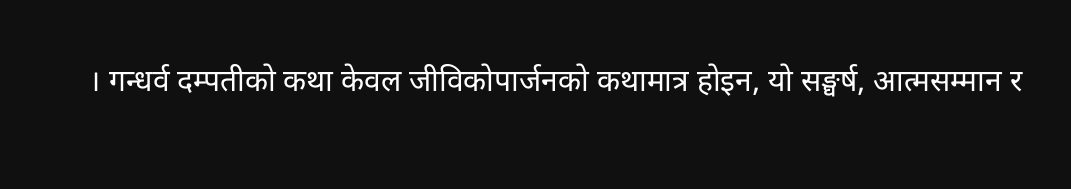। गन्धर्व दम्पतीको कथा केवल जीविकोपार्जनको कथामात्र होइन, यो सङ्घर्ष, आत्मसम्मान र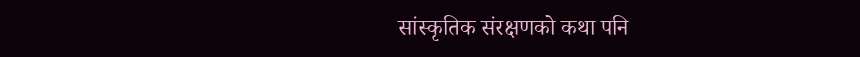सांस्कृतिक संरक्षणको कथा पनि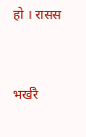हो । रासस




भर्खरै